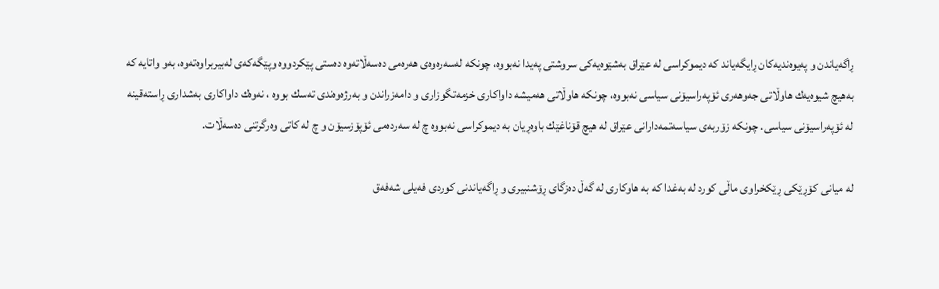ڕاگه‌یاندن و په‌یوه‌ندیه‌كان ڕایگه‌یاند كه‌ دیموكراسى له‌ عێراق به‌شێوه‌یه‌كى سروشتى په‌یدا نه‌بووه‌، چونكه‌ له‌سه‌ره‌وه‌ى هه‌ره‌مى ده‌سه‌ڵاته‌وه‌ ده‌ستى پێكردووه‌ وپێگه‌كه‌ى له‌بیربراوه‌ته‌وه‌، به‌و واتایه‌ كه‌ به‌هیچ شیوه‌یه‌ك هاوڵاتى جه‌وهه‌رى ئۆپه‌راسیۆنى سیاسى نه‌بووه‌، چونكه‌ هاوڵاتى هه‌میشه‌ داواكارى خزمه‌تگوزارى و دامه‌زراندن و به‌رژه‌وه‌ندى ته‌سك بووه‌ ، نه‌وه‌ك داواكارى به‌شدارى ڕاسته‌قینه‌ له‌ ئۆپه‌راسیۆنى سیاسى. چونكه‌ زۆربه‌ی سياسه‌تمه‌دارانی عێراق له‌ هيچ قۆناغێك باوه‌ڕيان به‌ ديموكراسی نه‌بووه‌ چ له‌ سه‌رده‌می ئۆپۆزسيۆن و چ له‌ كاتی وه‌رگرتنی ده‌سه‌ڵات.

له‌ میانى كۆڕێكى ڕێكخراوى ماڵى كورد له‌ به‌غدا كه‌ به‌ هاوكارى له‌ گه‌ڵ ده‌زگاى ڕۆشنبیرى و ڕاگه‌یاندنى كوردى فه‌یلى شه‌فه‌ق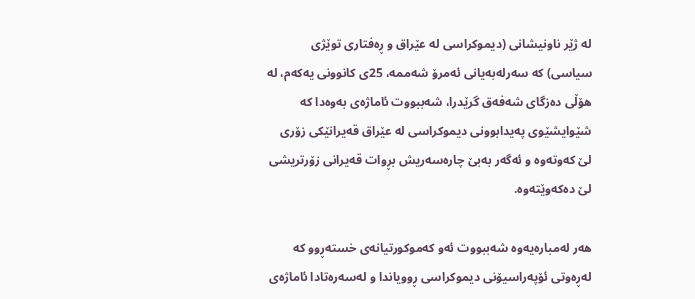له‌ ژێر ناونیشانى (دیموكراسى له‌ عێراق و ڕه‌فتارى توێژى سیاسى) كه‌ سه‌رله‌به‌یانى ئه‌مرۆ شه‌ممه‌، 25ى كانوونى یه‌كه‌م، له‌ هۆڵى ده‌زگاى شه‌فه‌ق گرێدرا، شه‌ببووت ئاماژه‌ى به‌وه‌دا كه‌ شێوایشێوى په‌یدابوونى دیموكراسى له‌ عێراق قه‌یرانێكى زۆرى لێ كه‌وته‌وه‌ و ئه‌گه‌ر به‌بێ چاره‌سه‌ریش بڕوات قه‌یرانى زۆرتریشى لێ ده‌كه‌وێته‌وه‌.

هه‌ر له‌مباره‌یه‌وه‌ شه‌ببووت ئه‌و كه‌موكورتیانه‌ى خسته‌ڕوو كه‌ له‌ڕه‌وتى ئۆپه‌راسیۆنى دیموكراسى ڕوویاندا و له‌سه‌ره‌تادا ئاماژه‌ى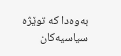به‌وه‌دا كه‌ توێژه‌ سیاسیه‌كان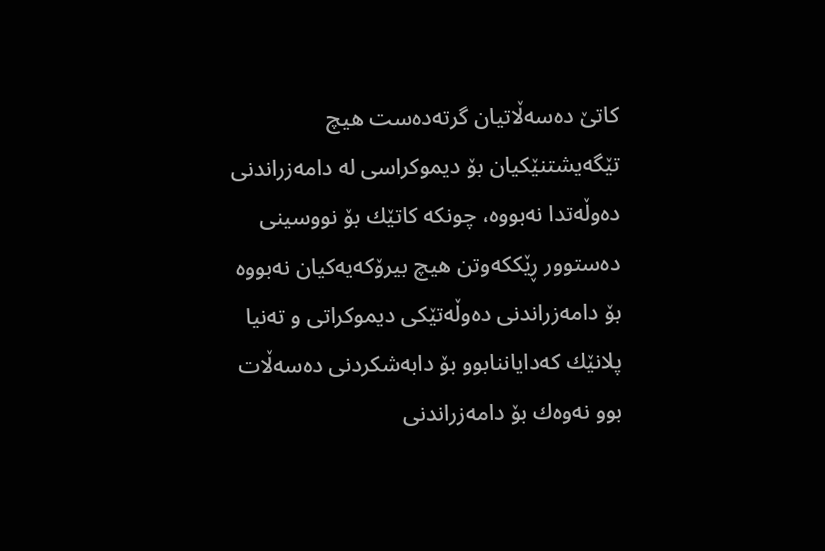كاتێ ده‌سه‌ڵاتیان گرته‌ده‌ست هیچ تێگه‌یشتنێكیان بۆ دیموكراسى له‌ دامه‌زراندنى ده‌وڵه‌تدا نه‌بووه‌، چونكه‌ كاتێك بۆ نووسینى ده‌ستوور ڕێككه‌وتن هیچ بیرۆكه‌یه‌كیان نه‌بووه‌ بۆ دامه‌زراندنى ده‌وڵه‌تێكى دیموكراتى و ته‌نیا پلانێك كه‌دایاننابوو بۆ دابه‌شكردنى ده‌سه‌ڵات بوو نه‌وه‌ك بۆ دامه‌زراندنى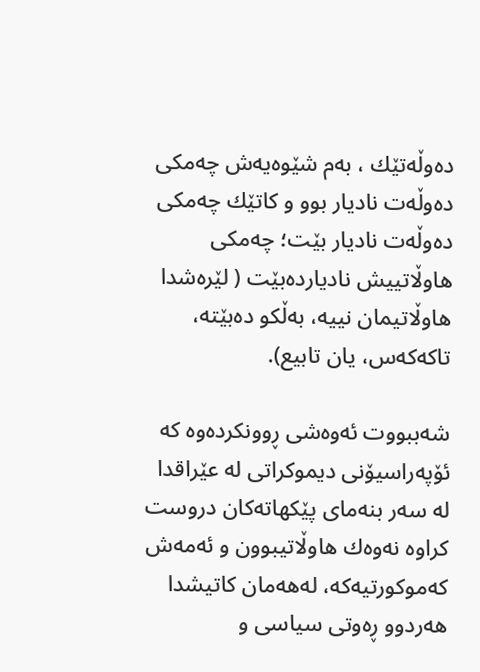ده‌وڵه‌تێك ، به‌م شێوه‌یه‌ش چه‌مكى ده‌وڵه‌ت نادیار بوو و كاتێك چه‌مكى ده‌وڵه‌ت نادیار بێت؛ چه‌مكى هاوڵاتییش نادیارده‌بێت ( لێره‌شدا هاوڵاتیمان نییه‌، به‌ڵكو ده‌بێته‌، تاكه‌كه‌س، یان تابیع).

شه‌ببووت ئه‌وه‌شى ڕوونكرده‌وه‌ كه‌ ئۆپه‌راسیۆنى دیموكراتى له‌ عێراقدا له‌ سه‌ر بنه‌ماى پێكهاته‌كان دروست كراوه‌ نه‌وه‌ك هاوڵاتیبوون و ئه‌مه‌ش كه‌موكورتیه‌كه‌، له‌هه‌مان كاتیشدا هه‌ردوو ڕه‌وتى سیاسى و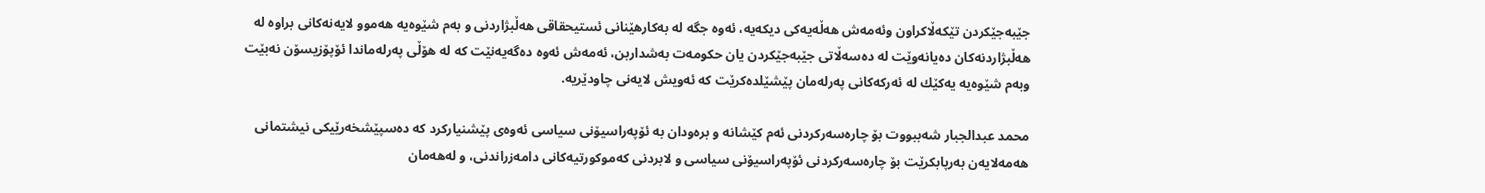جێبه‌جێكردن تێكه‌ڵاكراون وئه‌مه‌ش هه‌ڵه‌یه‌كى دیكه‌یه‌، ئه‌وه‌ جگه‌ له‌ به‌كارهێنانى ئستیحقاقى هه‌ڵبژاردنى و به‌م شێوه‌یه‌ هه‌موو لایه‌نه‌كانى براوه‌ له‌ هه‌ڵبژاردنه‌كان ده‌یانه‌وێت له‌ ده‌سه‌ڵاتى جێبه‌جێكردن یان حكومه‌ت به‌شداربن، ئه‌مه‌ش ئه‌وه‌ ده‌گه‌یه‌نێت كه‌ له‌ هۆڵى په‌رله‌ماندا ئۆپۆزیسۆن نه‌بێت وبه‌م شێوه‌یه‌ یه‌كێك له‌ ئه‌ركه‌كانى په‌رله‌مان پێشێلده‌كرێت كه‌ ئه‌ویش لایه‌نى چاودێریه‌.

محمد عبدالجبار شه‌ببووت بۆ چاره‌سه‌ركردنى ئه‌م كێشانه‌ و بره‌ودان به‌ ئۆپه‌راسیۆنى سیاسى ئه‌وه‌ى پێشنیاركرد كه‌ ده‌سپێشخه‌رێیكى نیشتمانى هه‌مه‌لایه‌ن به‌رپابكرێت بۆ چاره‌سه‌ركردنى ئۆپه‌راسیۆنى سیاسى و لابردنى كه‌موكورتیه‌كانى دامه‌زراندنى، و له‌هه‌مان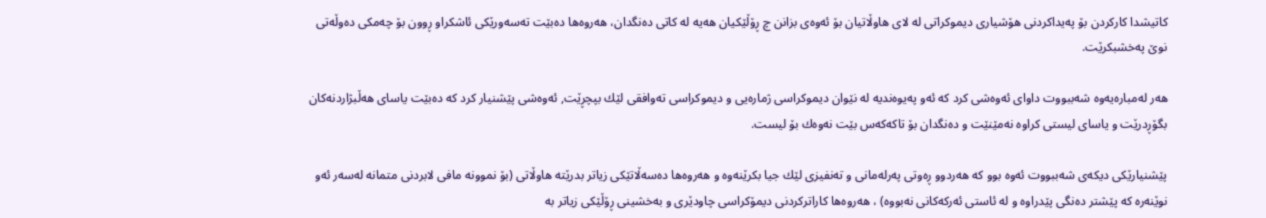كاتیشدا كاركردن بۆ په‌یداكردنى هۆشیارى دیموكراتى له‌ لاى هاوڵاتیان بۆ ئه‌وه‌ى بزانن چ ڕۆڵێكیان هه‌یه‌ له‌ كاتى ده‌نگدان، هه‌روه‌ها ده‌بێت ته‌سه‌ورێكى ئاشكراو ڕوون بۆ چه‌مكى ده‌وڵه‌تى نوێ په‌خشبكرێت.

هه‌ر له‌مباره‌یه‌وه‌ شه‌ببووت داواى ئه‌وه‌شى كرد كه‌ ئه‌و په‌یوه‌ندیه‌ له‌ نێوان دیموكراسى ژماره‌یى و دیموكراسى ته‌وافقى لێك بپچڕێت, ئه‌وه‌شى پێشنیار كرد كه‌ ده‌بێت یاساى هه‌ڵبژاردنه‌كان بگۆڕدرێت و یاساى لیستى كراوه‌ نه‌مێنێت و ده‌نگدان بۆ تاكه‌كه‌س بێت نه‌وه‌ك بۆ لیست.

پێشنیارێكى دیكه‌ى شه‌ببووت ئه‌وه‌ بوو كه‌ هه‌ردوو ڕه‌وتى په‌رله‌مانى و ته‌نفیزى لێك جیا بكرێنه‌وه‌ و هه‌روه‌ها ده‌سه‌ڵاتێكى زیاتر بدرێته‌ هاوڵاتى (بۆ نموونه‌ مافى لابردنى متمانه‌ له‌سه‌ر ئه‌و نوێنه‌ره‌ كه‌ پێشتر ده‌نگى پێدراوه‌ و له‌ ئاستى ئه‌ركه‌كانى نه‌بووه‌) ، هه‌روه‌ها كاراتركردنى دیمۆكراسى چاودێرى و به‌خشینى ڕۆڵێكى زیاتر به‌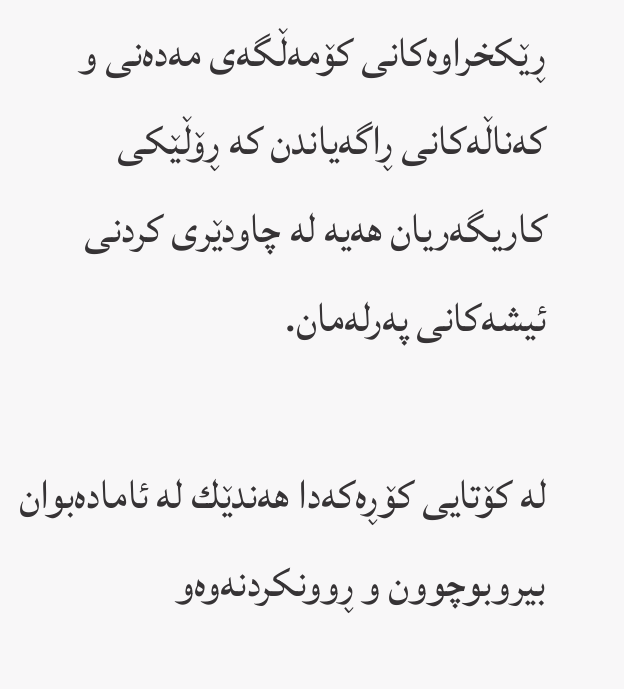ڕێكخراوه‌كانى كۆمه‌ڵگه‌ى مه‌ده‌نى و كه‌ناڵه‌كانى ڕاگه‌یاندن كه‌ ڕۆڵێكى كاریگه‌ریان هه‌یه‌ له‌ چاودێرى كردنى ئیشه‌كانى په‌رله‌مان.

له‌ كۆتایى كۆڕه‌كه‌دا هه‌ندێك له‌ ئاماده‌بوان بیروبوچوون و ڕوونكردنه‌وه‌و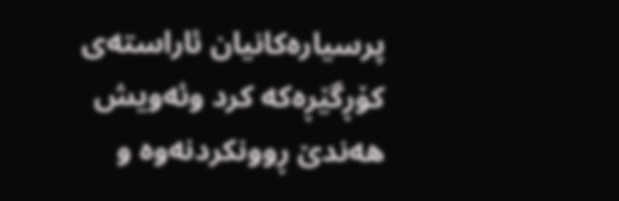پرسیاره‌كانیان ئاراسته‌ى كۆڕگێڕه‌كه‌ كرد وئه‌ویش هه‌ندێ ڕوونكردنه‌وه‌ و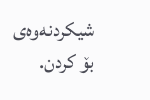شیكردنه‌وه‌ى بۆ كردن.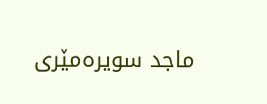ماجد سويره‌مێری